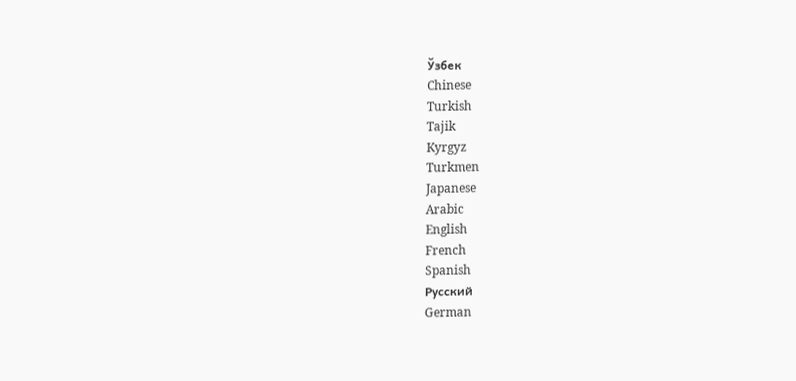Ўзбек
Chinese
Turkish
Tajik
Kyrgyz
Turkmen
Japanese
Arabic
English
French
Spanish
Русский
German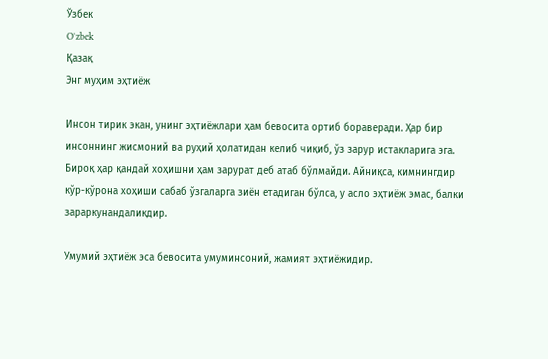Ўзбек
Oʻzbek
Қазақ
Энг муҳим эҳтиёж

Инсон тирик экан, унинг эҳтиёжлари ҳам бевосита ортиб бораверади. Ҳар бир инсоннинг жисмоний ва руҳий ҳолатидан келиб чиқиб, ўз зарур истакларига эга. Бироқ ҳар қандай хоҳишни ҳам зарурат деб атаб бўлмайди. Айниқса, кимнингдир кўр-кўрона хоҳиши сабаб ўзгаларга зиён етадиган бўлса, у асло эҳтиёж эмас, балки зараркунандаликдир.

Умумий эҳтиёж эса бевосита умуминсоний, жамият эҳтиёжидир.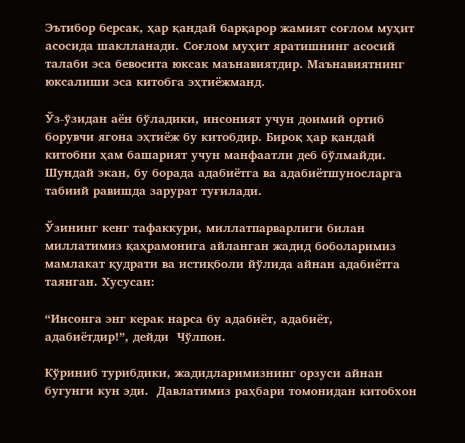Эътибор берсак, ҳар қандай барқарор жамият соғлом муҳит асосида шаклланади. Соғлом муҳит яратишнинг асосий талаби эса бевосита юксак маънавиятдир. Маънавиятнинг юксалиши эса китобга эҳтиёжманд.

Ўз-ўзидан аён бўладики, инсоният учун доимий ортиб борувчи ягона эҳтиёж бу китобдир. Бироқ ҳар қандай китобни ҳам башарият учун манфаатли деб бўлмайди. Шундай экан, бу борада адабиётга ва адабиётшуносларга табиий равишда зарурат туғилади.

Ўзининг кенг тафаккури, миллатпарварлиги билан миллатимиз қаҳрамонига айланган жадид боболаримиз мамлакат қудрати ва истиқболи йўлида айнан адабиётга таянган. Хусусан:

“Инсонга энг керак нарса бу адабиёт, адабиёт, адабиётдир!”, дейди  Чўлпон.

Кўриниб турибдики, жадидларимизнинг орзуси айнан бугунги кун эди.  Давлатимиз раҳбари томонидан китобхон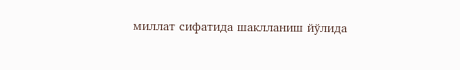миллат сифатида шаклланиш йўлида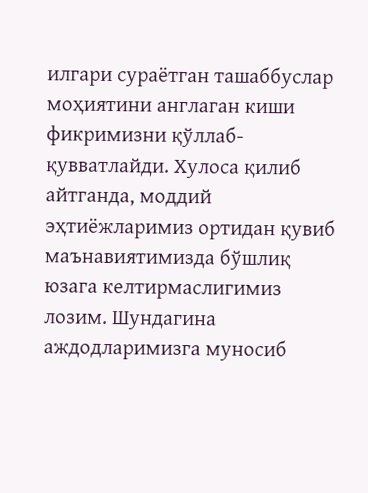илгари сураётган ташаббуслар моҳиятини англаган киши фикримизни қўллаб-қувватлайди. Хулоса қилиб айтганда, моддий эҳтиёжларимиз ортидан қувиб маънавиятимизда бўшлиқ юзага келтирмаслигимиз лозим. Шундагина аждодларимизга муносиб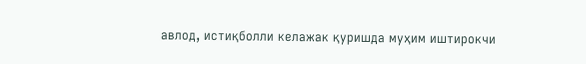авлод, истиқболли келажак қуришда муҳим иштирокчи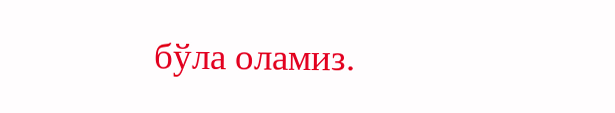бўла оламиз.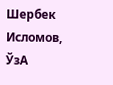Шербек Исломов, ЎзА